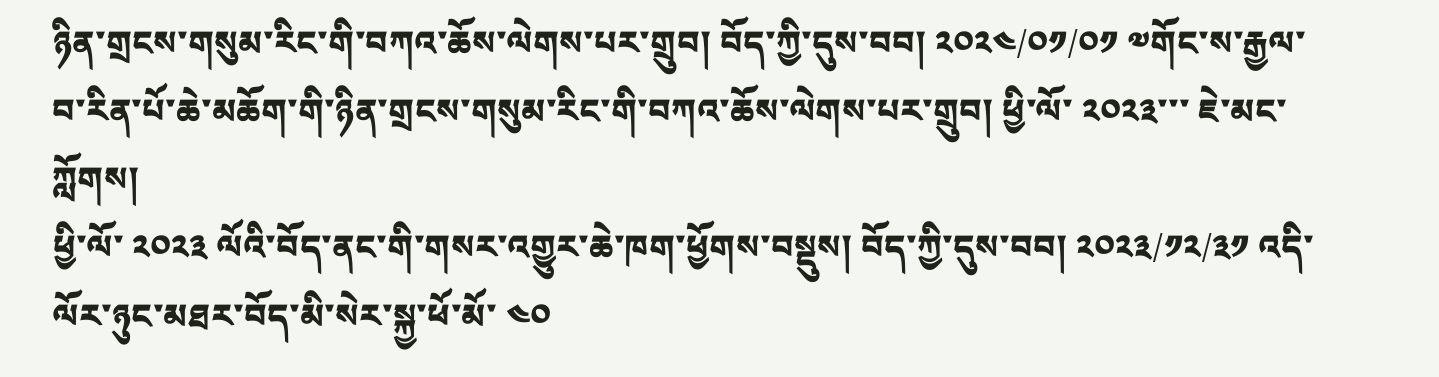ཉིན་གྲངས་གསུམ་རིང་གི་བཀའ་ཆོས་ལེགས་པར་གྲུབ། བོད་ཀྱི་དུས་བབ། ༢༠༢༤/༠༡/༠༡ ༧གོང་ས་རྒྱལ་བ་རིན་པོ་ཆེ་མཆོག་གི་ཉིན་གྲངས་གསུམ་རིང་གི་བཀའ་ཆོས་ལེགས་པར་གྲུབ། ཕྱི་ལོ་ ༢༠༢༣་་་ ཇེ་མང་ཀློགས།
ཕྱི་ལོ་ ༢༠༢༣ ལོའི་བོད་ནང་གི་གསར་འགྱུར་ཆེ་ཁག་ཕྱོགས་བསྡུས། བོད་ཀྱི་དུས་བབ། ༢༠༢༣/༡༢/༣༡ འདི་ལོར་ཉུང་མཐར་བོད་མི་སེར་སྐྱ་ཕོ་མོ་ ༤༠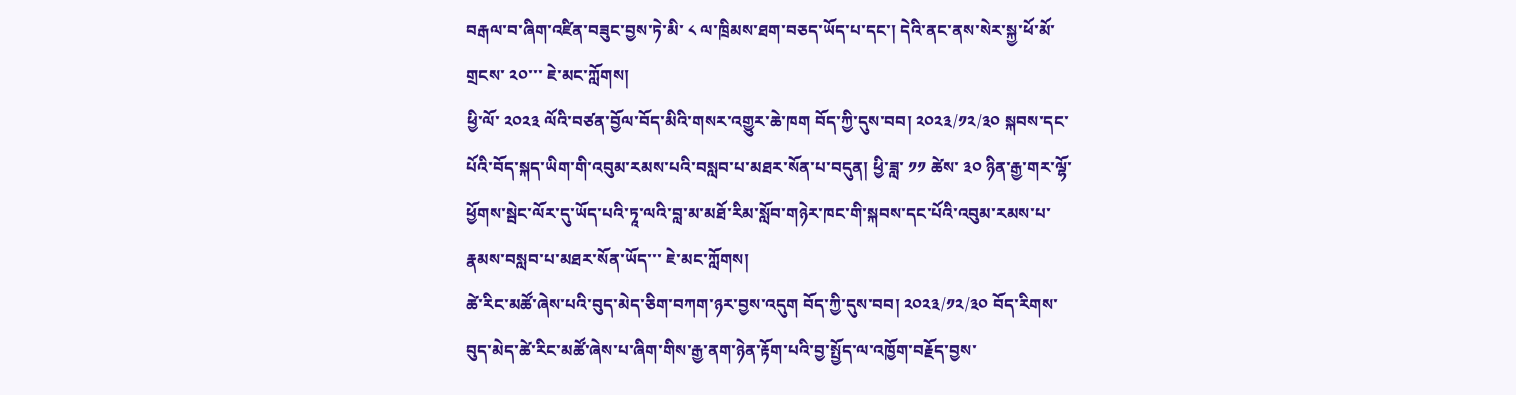བརྒལ་བ་ཞིག་འཛིན་བཟུང་བྱས་ཏེ་མི་ ༨ ལ་ཁྲིམས་ཐག་བཅད་ཡོད་པ་དང་། དེའི་ནང་ནས་སེར་སྐྱ་ཕོ་མོ་གྲངས་ ༢༠་་་ ཇེ་མང་ཀློགས།
ཕྱི་ལོ་ ༢༠༢༣ ལོའི་བཙན་བྱོལ་བོད་མིའི་གསར་འགྱུར་ཆེ་ཁག བོད་ཀྱི་དུས་བབ། ༢༠༢༣/༡༢/༣༠ སྐབས་དང་པོའི་བོད་སྐད་ཡིག་གི་འབུམ་རམས་པའི་བསླབ་པ་མཐར་སོན་པ་བདུན། ཕྱི་ཟླ་ ༡༡ ཚེས་ ༣༠ ཉིན་རྒྱ་གར་ལྷོ་ཕྱོགས་སྦེང་ལོར་དུ་ཡོད་པའི་ཏཱ་ལའི་བླ་མ་མཐོ་རིམ་སློབ་གཉེར་ཁང་གི་སྐབས་དང་པོའི་འབུམ་རམས་པ་རྣམས་བསླབ་པ་མཐར་སོན་ཡོད་་་ ཇེ་མང་ཀློགས།
ཚེ་རིང་མཚོ་ཞེས་པའི་བུད་མེད་ཅིག་བཀག་ཉར་བྱས་འདུག བོད་ཀྱི་དུས་བབ། ༢༠༢༣/༡༢/༣༠ བོད་རིགས་བུད་མེད་ཚེ་རིང་མཚོ་ཞེས་པ་ཞིག་གིས་རྒྱ་ནག་ཉེན་རྟོག་པའི་བྱ་སྤྱོད་ལ་འཁྱོག་བརྗོད་བྱས་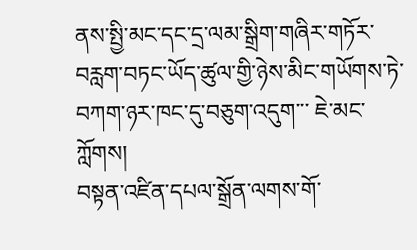ནས་སྤྱི་མང་དང་དྲ་ལམ་སྒྲིག་གཞིར་གཏོར་བརླག་བཏང་ཡོད་ཚུལ་གྱི་ཉེས་མིང་གཡོགས་ཏེ་བཀག་ཉར་ཁང་དུ་བཅུག་འདུག་་་ ཇེ་མང་ཀློགས།
བསྟན་འཛིན་དཔལ་སྒྲོན་ལགས་གོ་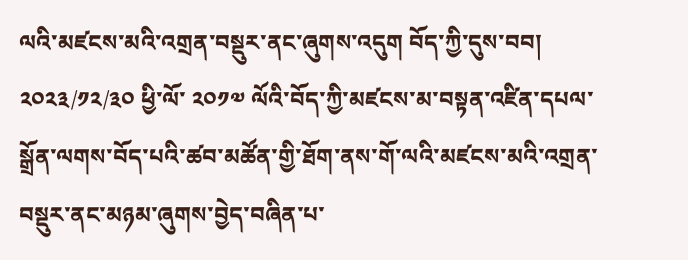ལའི་མཛངས་མའི་འགྲན་བསྡུར་ནང་ཞུགས་འདུག བོད་ཀྱི་དུས་བབ། ༢༠༢༣/༡༢/༣༠ ཕྱི་ལོ་ ༢༠༡༧ ལོའི་བོད་ཀྱི་མཛངས་མ་བསྟན་འཛིན་དཔལ་སྒྲོན་ལགས་བོད་པའི་ཚབ་མཚོན་གྱི་ཐོག་ནས་གོ་ལའི་མཛངས་མའི་འགྲན་བསྡུར་ནང་མཉམ་ཞུགས་བྱེད་བཞིན་པ་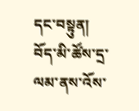དང་བསྟུན། བོད་མི་ཚོས་དྲ་ལམ་ནས་འོས་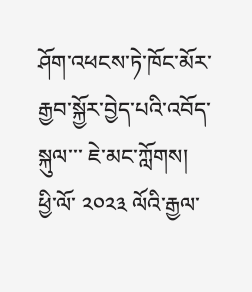ཤོག་འཕངས་ཏེ་ཁོང་མོར་རྒྱབ་སྐྱོར་བྱེད་པའི་འབོད་སྐུལ་་་ ཇེ་མང་ཀློགས།
ཕྱི་ལོ་ ༢༠༢༣ ལོའི་རྒྱལ་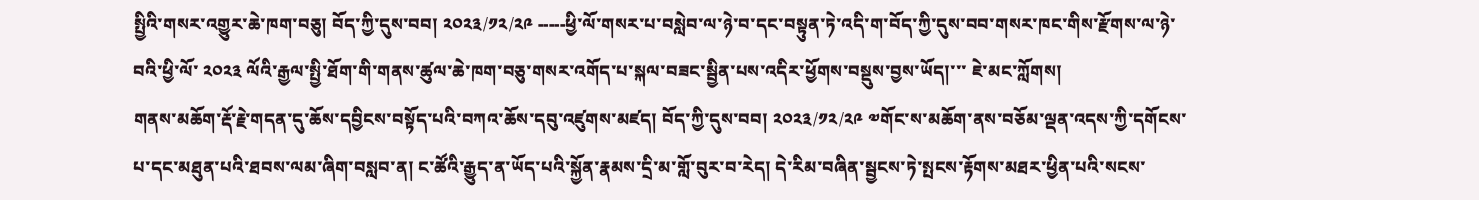སྤྱིའི་གསར་འགྱུར་ཆེ་ཁག་བཅུ། བོད་ཀྱི་དུས་བབ། ༢༠༢༣/༡༢/༢༩ -----ཕྱི་ལོ་གསར་པ་བསླེབ་ལ་ཉེ་བ་དང་བསྟུན་ཏེ་འདི་ག་བོད་ཀྱི་དུས་བབ་གསར་ཁང་གིས་རྫོགས་ལ་ཉེ་བའི་ཕྱི་ལོ་ ༢༠༢༣ ལོའི་རྒྱལ་སྤྱི་ཐོག་གི་གནས་ཚུལ་ཆེ་ཁག་བཅུ་གསར་འགོད་པ་སྐལ་བཟང་སྦྱིན་པས་འདིར་ཕྱོགས་བསྡུས་བྱས་ཡོད།་་་ ཇེ་མང་ཀློགས།
གནས་མཆོག་རྡོ་རྗེ་གདན་དུ་ཆོས་དབྱིངས་བསྟོད་པའི་བཀའ་ཆོས་དབུ་འཛུགས་མཛད། བོད་ཀྱི་དུས་བབ། ༢༠༢༣/༡༢/༢༩ ༧གོང་ས་མཆོག་ནས་བཅོམ་ལྡན་འདས་ཀྱི་དགོངས་པ་དང་མཐུན་པའི་ཐབས་ལམ་ཞིག་བསླབ་ན། ང་ཚོའི་རྒྱུད་ན་ཡོད་པའི་སྐྱོན་རྣམས་དྲི་མ་གློ་བུར་བ་རེད། དེ་རིམ་བཞིན་སྦྱངས་ཏེ་སྤངས་རྟོགས་མཐར་ཕྱིན་པའི་སངས་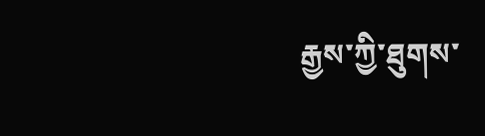རྒྱས་ཀྱི་ཐུགས་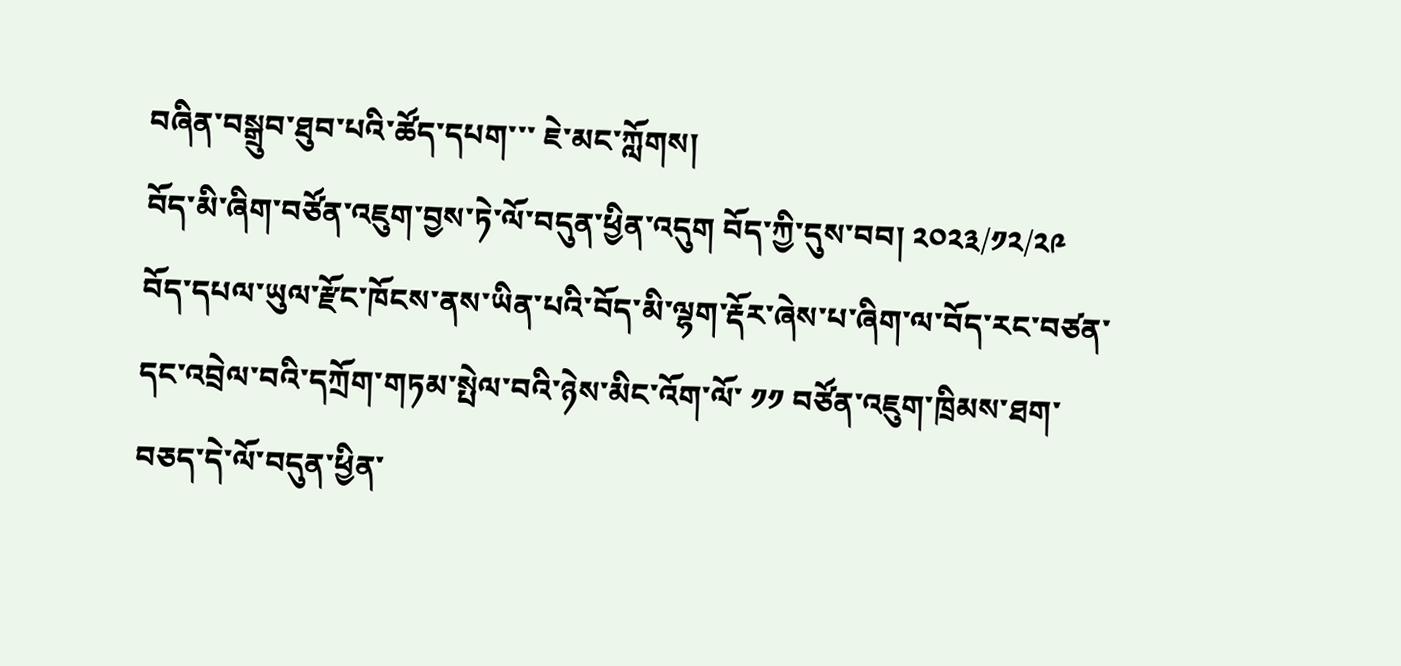བཞིན་བསྒྲུབ་ཐུབ་པའི་ཚོད་དཔག་་་ ཇེ་མང་ཀློགས།
བོད་མི་ཞིག་བཙོན་འཇུག་བྱས་ཏེ་ལོ་བདུན་ཕྱིན་འདུག བོད་ཀྱི་དུས་བབ། ༢༠༢༣/༡༢/༢༩ བོད་དཔལ་ཡུལ་རྫོང་ཁོངས་ནས་ཡིན་པའི་བོད་མི་ལྷག་རྡོར་ཞེས་པ་ཞིག་ལ་བོད་རང་བཙན་དང་འབྲེལ་བའི་དཀྲོག་གཏམ་སྤེལ་བའི་ཉེས་མིང་འོག་ལོ་ ༡༡ བཙོན་འཇུག་ཁྲིམས་ཐག་བཅད་དེ་ལོ་བདུན་ཕྱིན་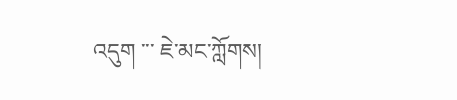འདུག ་་་ ཇེ་མང་ཀློགས།